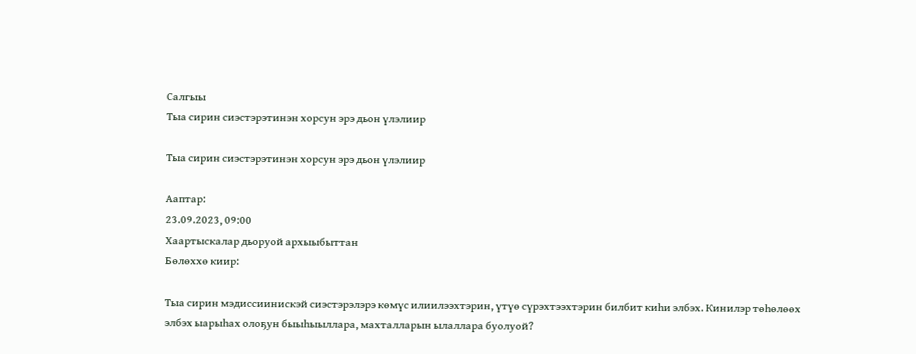Салгыы
Тыа сирин сиэстэрэтинэн хорсун эрэ дьон үлэлиир

Тыа сирин сиэстэрэтинэн хорсун эрэ дьон үлэлиир

Ааптар:
23.09.2023, 09:00
Хаартыскалар дьоруой архыыбыттан
Бөлөххө киир:

Тыа сирин мэдиссиинискэй сиэстэрэлэрэ көмүс илиилээхтэрин, үтүө сүрэхтээхтэрин билбит киһи элбэх. Кинилэр төһөлөөх элбэх ыарыһах олоҕун быыһыыллара, махталларын ылаллара буолуой?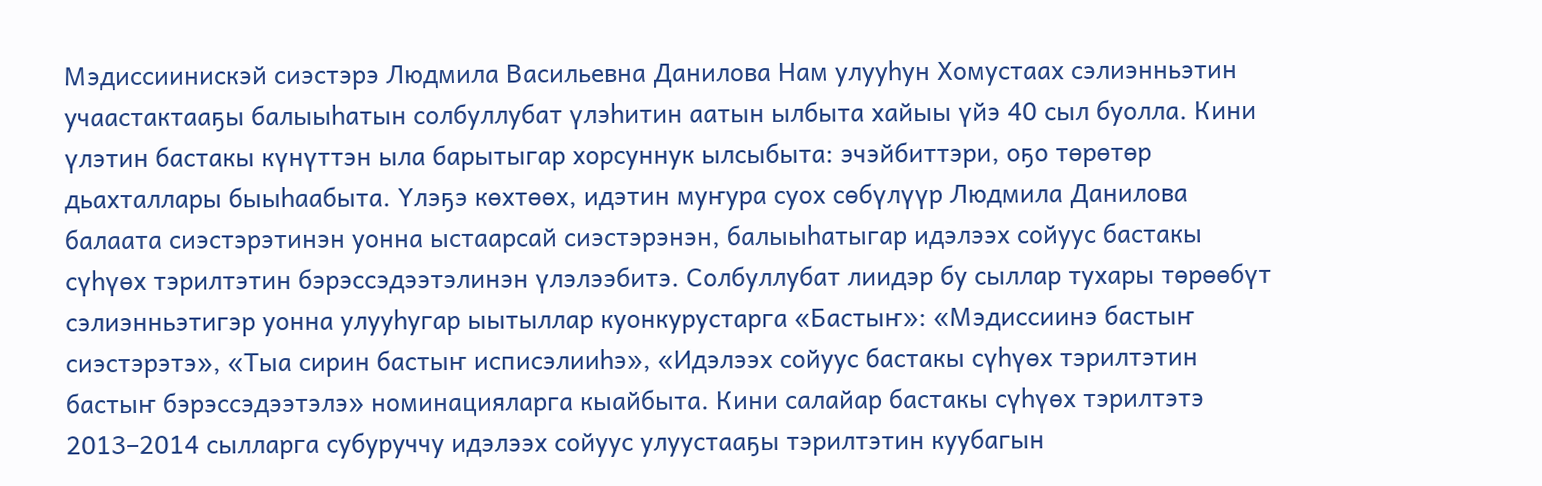Мэдиссиинискэй сиэстэрэ Людмила Васильевна Данилова Нам улууһун Хомустаах сэлиэнньэтин учаастактааҕы балыыһатын солбуллубат үлэһитин аатын ылбыта хайыы үйэ 40 сыл буолла. Кини үлэтин бастакы күнүттэн ыла барытыгар хорсуннук ылсыбыта: эчэйбиттэри, оҕо төрөтөр дьахталлары быыһаабыта. Үлэҕэ көхтөөх, идэтин муҥура суох сөбүлүүр Людмила Данилова балаата сиэстэрэтинэн уонна ыстаарсай сиэстэрэнэн, балыыһатыгар идэлээх сойуус бастакы сүһүөх тэрилтэтин бэрэссэдээтэлинэн үлэлээбитэ. Солбуллубат лиидэр бу сыллар тухары төрөөбүт сэлиэнньэтигэр уонна улууһугар ыытыллар куонкурустарга «Бастыҥ»: «Мэдиссиинэ бастыҥ сиэстэрэтэ», «Тыа сирин бастыҥ исписэлииһэ», «Идэлээх сойуус бастакы сүһүөх тэрилтэтин бастыҥ бэрэссэдээтэлэ» номинацияларга кыайбыта. Кини салайар бастакы сүһүөх тэрилтэтэ 2013–2014 сылларга субуруччу идэлээх сойуус улуустааҕы тэрилтэтин куубагын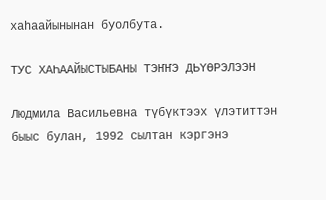хаһаайынынан буолбута.

ТУС ХАҺААЙЫСТЫБАНЫ ТЭҤҤЭ ДЬҮӨРЭЛЭЭН

Людмила Васильевна түбүктээх үлэтиттэн быыс булан, 1992 сылтан кэргэнэ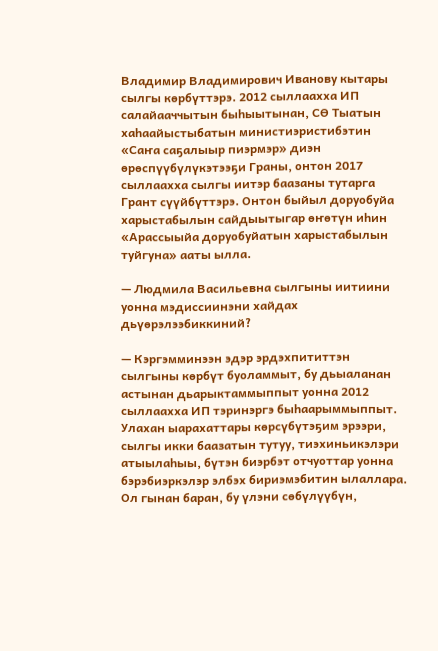Владимир Владимирович Иванову кытары сылгы көрбүттэрэ. 2012 сыллаахха ИП салайааччытын быһыытынан, СӨ Тыатын хаһаайыстыбатын министиэристибэтин «Саҥа саҕалыыр пиэрмэр» диэн өрөспүүбүлүкэтээҕи Граны, онтон 2017 сыллаахха сылгы иитэр баазаны тутарга Грант сүүйбүттэрэ. Онтон быйыл доруобуйа харыстабылын сайдыытыгар өҥөтүн иһин «Арассыыйа доруобуйатын харыстабылын туйгуна» ааты ылла.

— Людмила Васильевна сылгыны иитиини уонна мэдиссиинэни хайдах дьүөрэлээбиккиний?

— Кэргэмминээн эдэр эрдэхпититтэн сылгыны көрбүт буоламмыт, бу дьыаланан астынан дьарыктаммыппыт уонна 2012 сыллаахха ИП тэринэргэ быһаарыммыппыт. Улахан ыарахаттары көрсүбүтэҕим эрээри, сылгы икки баазатын тутуу, тиэхиньикэлэри атыылаһыы, бүтэн биэрбэт отчуоттар уонна бэрэбиэркэлэр элбэх бириэмэбитин ылаллара. Ол гынан баран, бу үлэни сөбүлүүбүн,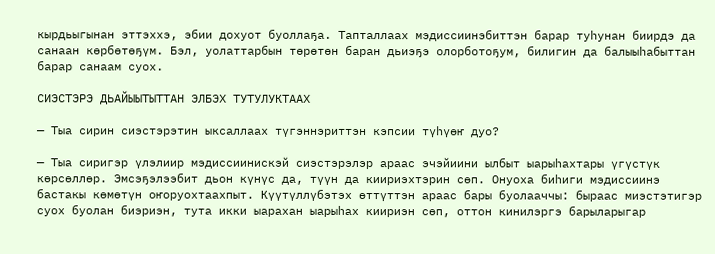кырдьыгынан эттэххэ, эбии дохуот буоллаҕа. Тапталлаах мэдиссиинэбиттэн барар туһунан биирдэ да санаан көрбөтөҕүм. Бэл, уолаттарбын төрөтөн баран дьиэҕэ олорботоҕум, билигин да балыыһабыттан барар санаам суох.

СИЭСТЭРЭ ДЬАЙЫЫТЫТТАН ЭЛБЭХ ТУТУЛУКТААХ

— Тыа сирин сиэстэрэтин ыксаллаах түгэннэриттэн кэпсии түһүөҥ дуо?

— Тыа сиригэр үлэлиир мэдиссиинискэй сиэстэрэлэр араас эчэйиини ылбыт ыарыһахтары үгүстүк көрсөллөр. Эмсэҕэлээбит дьон күнүс да, түүн да киириэхтэрин сөп. Онуоха биһиги мэдиссиинэ бастакы көмөтүн оҥоруохтаахпыт. Күүтүллүбэтэх өттүттэн араас бары буолааччы: быраас миэстэтигэр суох буолан биэриэн, тута икки ыарахан ыарыһах киириэн сөп, оттон кинилэргэ барыларыгар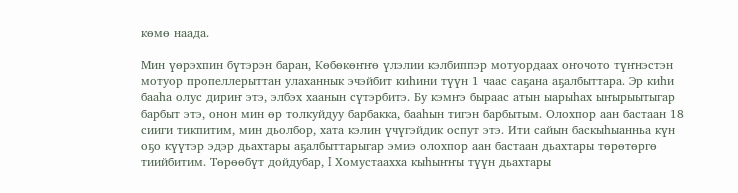көмө наада.

Мин үөрэхпин бүтэрэн баран, Көбөкөҥҥө үлэлии кэлбиппэр мотуордаах оҥочото түҥнэстэн мотуор пропеллерыттан улаханнык эчэйбит киһини түүн 1 чаас саҕана аҕалбыттара. Эр киһи бааһа олус дириҥ этэ, элбэх хаанын сүтэрбитэ. Бу кэмҥэ быраас атын ыарыһах ыҥырыытыгар барбыт этэ, онон мин өр толкуйдуу барбакка, бааһын тигэн барбытым. Олохпор аан бастаан 18 сииги тикпитим, мин дьолбор, хата кэлин үчүгэйдик оспут этэ. Ити сайын баскыһыанньа күн оҕо күүтэр эдэр дьахтары аҕалбыттарыгар эмиэ олохпор аан бастаан дьахтары төрөтөргө тиийбитим. Төрөөбүт дойдубар, I Хомустаахха кыһыҥҥы түүн дьахтары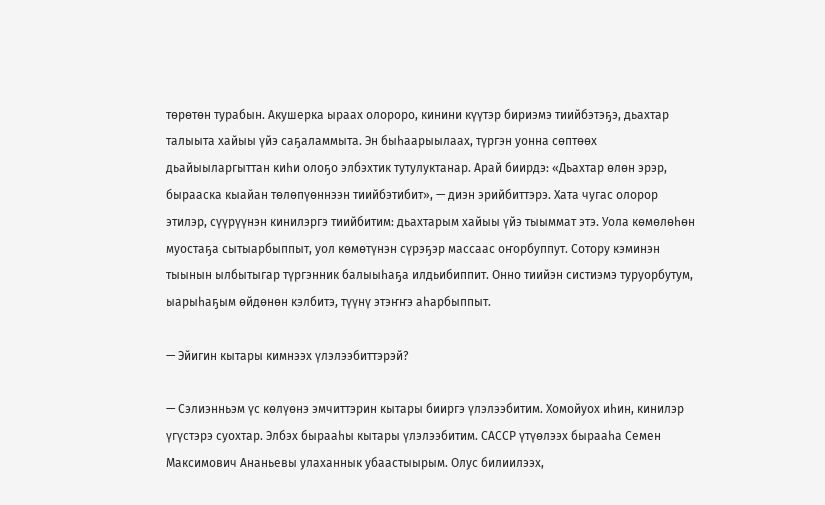төрөтөн турабын. Акушерка ыраах олороро, кинини күүтэр бириэмэ тиийбэтэҕэ, дьахтар талыыта хайыы үйэ саҕаламмыта. Эн быһаарыылаах, түргэн уонна сөптөөх дьайыыларгыттан киһи олоҕо элбэхтик тутулуктанар. Арай биирдэ: «Дьахтар өлөн эрэр, бырааска кыайан төлөпүөннээн тиийбэтибит», — диэн эрийбиттэрэ. Хата чугас олорор этилэр, сүүрүүнэн кинилэргэ тиийбитим: дьахтарым хайыы үйэ тыыммат этэ. Уола көмөлөһөн муостаҕа сытыарбыппыт, уол көмөтүнэн сүрэҕэр массаас оҥорбуппут. Сотору кэминэн тыынын ылбытыгар түргэнник балыыһаҕа илдьибиппит. Онно тиийэн систиэмэ туруорбутум, ыарыһаҕым өйдөнөн кэлбитэ, түүнү этэҥҥэ аһарбыппыт.

— Эйигин кытары кимнээх үлэлээбиттэрэй?

— Сэлиэнньэм үс көлүөнэ эмчиттэрин кытары бииргэ үлэлээбитим. Хомойуох иһин, кинилэр үгүстэрэ суохтар. Элбэх бырааһы кытары үлэлээбитим. САССР үтүөлээх бырааһа Семен Максимович Ананьевы улаханнык убаастыырым. Олус билиилээх,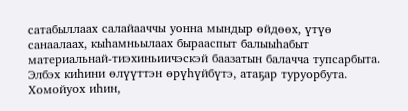сатабыллаах салайааччы уонна мындыр өйдөөх, үтүө санаалаах, кыһамньылаах бырааспыт балыыһабыт материальнай-тиэхиньиичэскэй баазатын балачча тупсарбыта. Элбэх киһини өлүүттэн өрүһүйбүтэ, атаҕар туруорбута. Хомойуох иһин,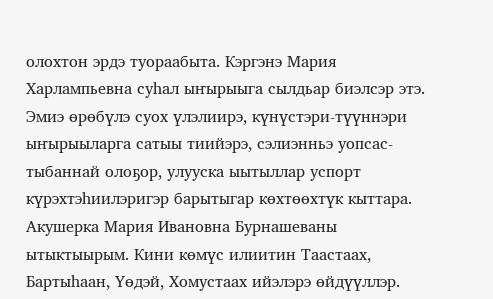олохтон эрдэ туораабыта. Кэргэнэ Мария Харлампьевна суһал ыҥырыыга сылдьар биэлсэр этэ. Эмиэ өрөбүлэ суох үлэлиирэ, күнүстэри-түүннэри ыҥырыыларга сатыы тиийэрэ, сэлиэнньэ уопсас-
тыбаннай олоҕор, улууска ыытыллар успорт күрэхтэһиилэригэр барытыгар көхтөөхтүк кыттара. Акушерка Мария Ивановна Бурнашеваны ытыктыырым. Кини көмүс илиитин Таастаах, Бартыһаан, Үөдэй, Хомустаах ийэлэрэ өйдүүллэр.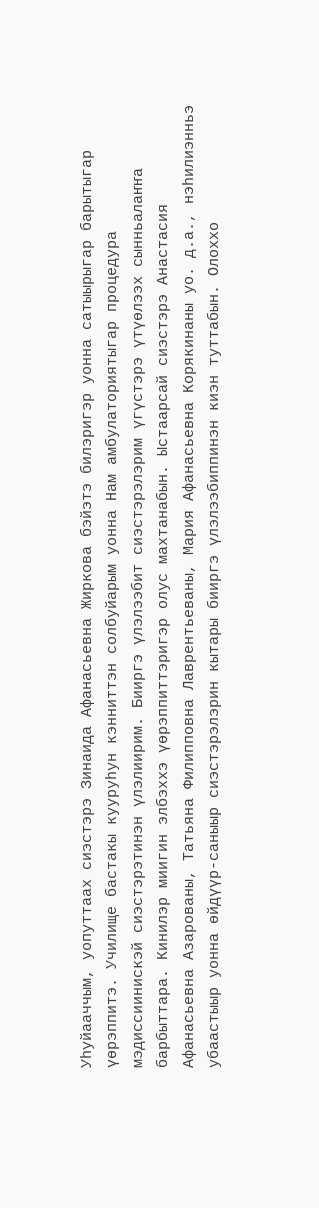Уһуйааччым, уопуттаах сиэстэрэ Зинаида Афанасьевна Жиркова бэйэтэ билэригэр уонна сатыырыгар барытыгар үөрэппитэ. Училище бастакы кууруһун кэнниттэн солбуйарым уонна Нам амбулаториятыгар процедура мэдиссиинискэй сиэстэрэтинэн үлэлиирим. Бииргэ үлэлээбит сиэстэрэлэрим үгүстэрэ үтүөлээх сынньалаҥҥа барбыттара. Кинилэр миигин элбэххэ үөрэппиттэригэр олус махтанабын. Ыстаарсай сиэстэрэ Анастасия Афанасьевна Азарованы, Татьяна Филипповна Лаврентьеваны, Мария Афанасьевна Корякинаны уо. д.а., нэһилиэнньэ убаастыыр уонна өйдүүр-саныыр сиэстэрэлэрин кытары бииргэ үлэлээбиппинэн киэн туттабын. Олоххо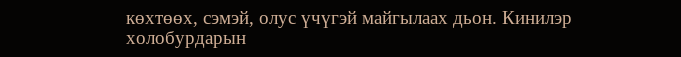көхтөөх, сэмэй, олус үчүгэй майгылаах дьон. Кинилэр холобурдарын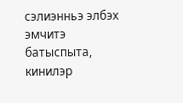сэлиэнньэ элбэх эмчитэ батыспыта, кинилэр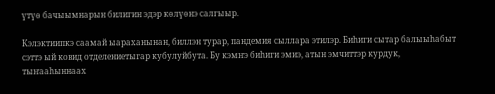үтүө бачыымнарын билигин эдэр көлүөнэ салгыыр.

Кэлэктиипкэ саамай ыараханынан, биллэн турар, пандемия сыллара этилэр. Биһиги сытар балыыһабыт сэттэ ый ковид отделениетыгар кубулуйбута. Бу кэмҥэ биһиги эмиэ, атын эмчиттэр курдук, тыҥааһыннаах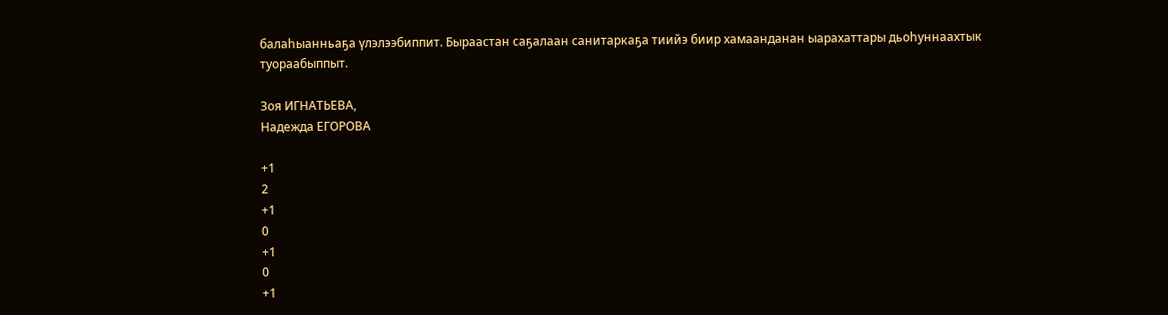балаһыанньаҕа үлэлээбиппит. Быраастан саҕалаан санитаркаҕа тиийэ биир хамаанданан ыарахаттары дьоһуннаахтык туораабыппыт.

Зоя ИГНАТЬЕВА,
Надежда ЕГОРОВА

+1
2
+1
0
+1
0
+1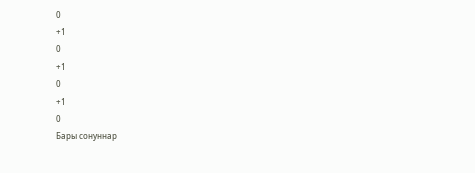0
+1
0
+1
0
+1
0
Бары сонуннар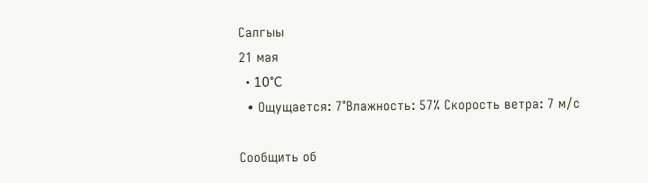Салгыы
21 мая
  • 10°C
  • Ощущается: 7°Влажность: 57% Скорость ветра: 7 м/с

Сообщить об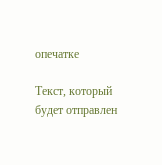опечатке

Текст, который будет отправлен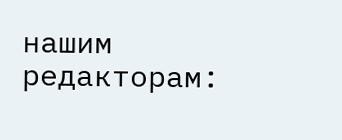нашим редакторам: